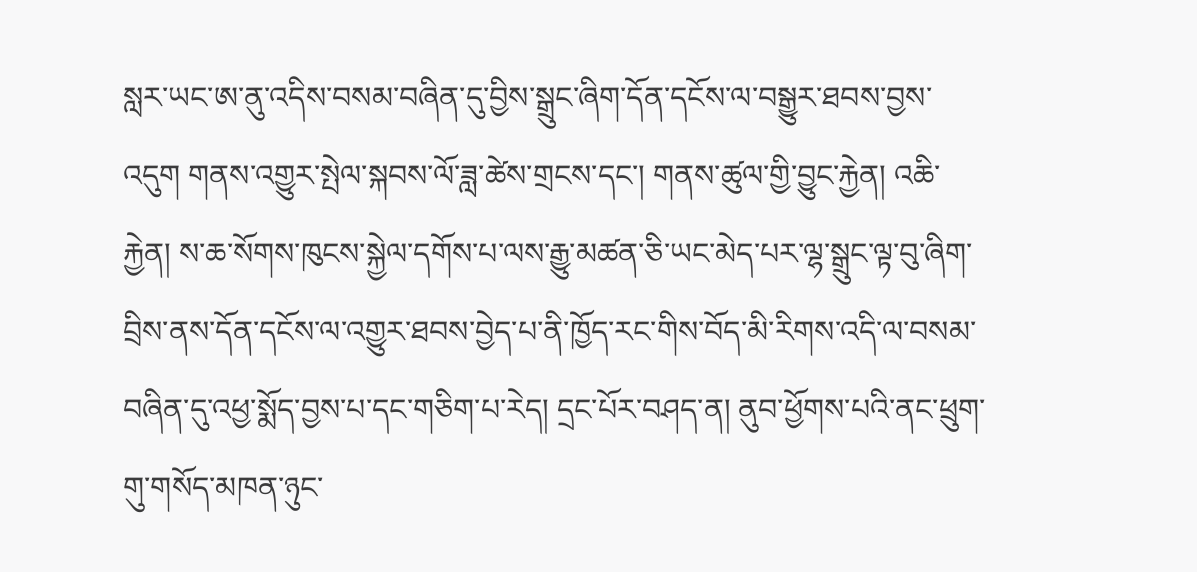སླར་ཡང་ཨ་ནུ་འདིས་བསམ་བཞིན་དུ་བྱིས་སྒྲུང་ཞིག་དོན་དངོས་ལ་བསྒྱུར་ཐབས་བྱས་འདུག གནས་འགྱུར་སྤེལ་སྐབས་ལོ་ཟླ་ཚེས་གྲངས་དང་། གནས་ཚུལ་གྱི་བྱུང་རྐྱེན། འཆི་རྐྱེན། ས་ཆ་སོགས་ཁུངས་སྐྱེལ་དགོས་པ་ལས་རྒྱུ་མཚན་ཅི་ཡང་མེད་པར་ལྷ་སྒྲུང་ལྟ་བུ་ཞིག་བྲིས་ནས་དོན་དངོས་ལ་འགྱུར་ཐབས་བྱེད་པ་ནི་ཁྱོད་རང་གིས་བོད་མི་རིགས་འདི་ལ་བསམ་བཞིན་དུ་འཕྱ་སྨོད་བྱས་པ་དང་གཅིག་པ་རེད། དྲང་པོར་བཤད་ན། ནུབ་ཕྱོགས་པའི་ནང་ཕྲུག་གུ་གསོད་མཁན་ཉུང་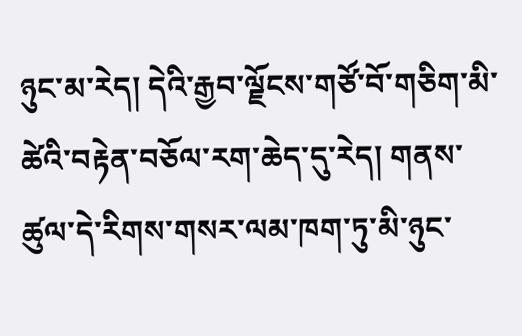ཉུང་མ་རེད། དེའི་རྒྱབ་ལྗོངས་གཙོ་བོ་གཅིག་མི་ཚེའི་བརྟེན་བཅོལ་རག་ཆེད་དུ་རེད། གནས་ཚུལ་དེ་རིགས་གསར་ལམ་ཁག་ཏུ་མི་ཉུང་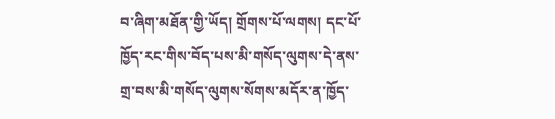བ་ཞིག་མཐོན་གྱི་ཡོད། གྲོགས་པོ་ལགས། དང་པོ་ཁྱོད་རང་གིས་བོད་པས་མི་གསོད་ལུགས་དེ་ནས་གྲ་བས་མི་གསོད་ལུགས་སོགས་མདོར་ན་ཁྱོད་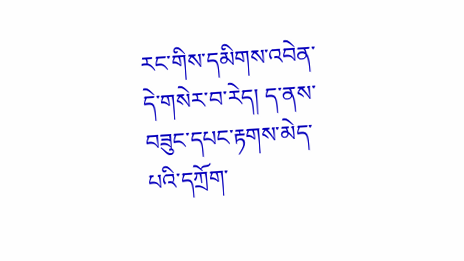རང་གིས་དམིགས་འབེན་དེ་གསེར་བ་རེད། ད་ནས་བཟུང་དཔང་རྟགས་མེད་པའི་དཀྲོག་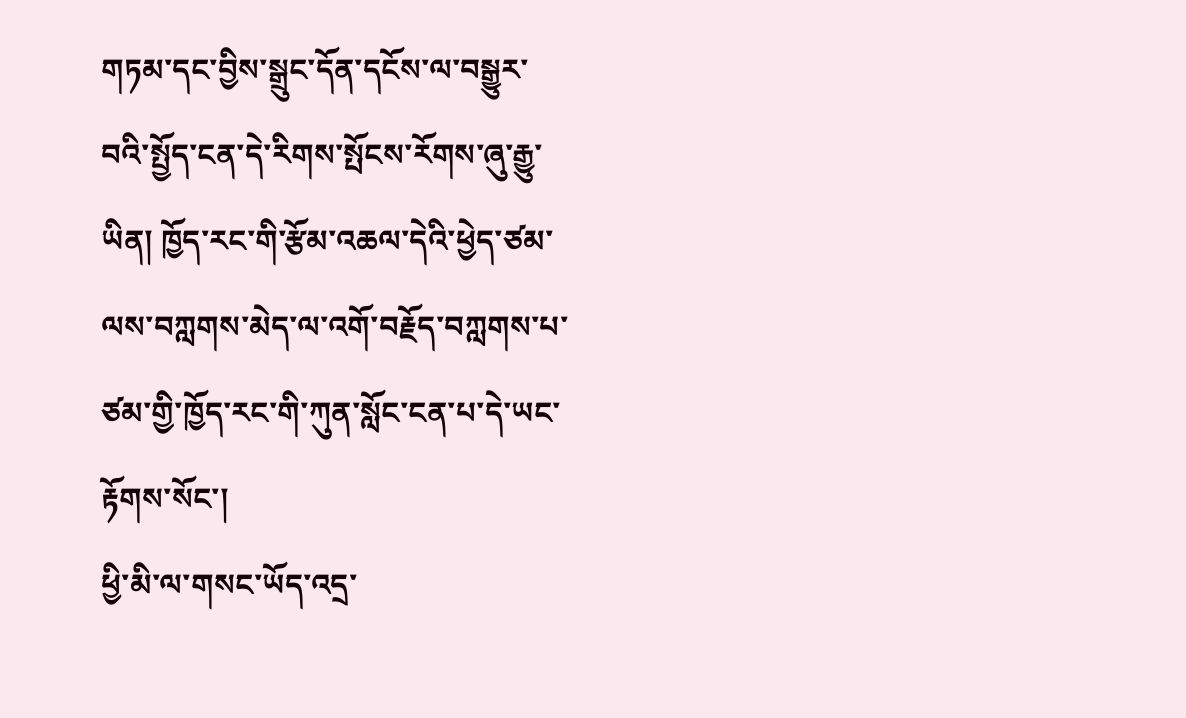གཏམ་དང་བྱིས་སྒྲུང་དོན་དངོས་ལ་བསྒྱུར་བའི་སྤྱོད་ངན་དེ་རིགས་སྤོངས་རོགས་ཞུ་རྒྱུ་ཡིན། ཁྱོད་རང་གི་རྩོམ་འཆལ་དེའི་ཕྱེད་ཙམ་ལས་བཀླགས་མེད་ལ་འགོ་བརྗོད་བཀླགས་པ་ཙམ་གྱི་ཁྱོད་རང་གི་ཀུན་སློང་ངན་པ་དེ་ཡང་རྟོགས་སོང་།
ཕྱི་མི་ལ་གསང་ཡོད་འདྲ་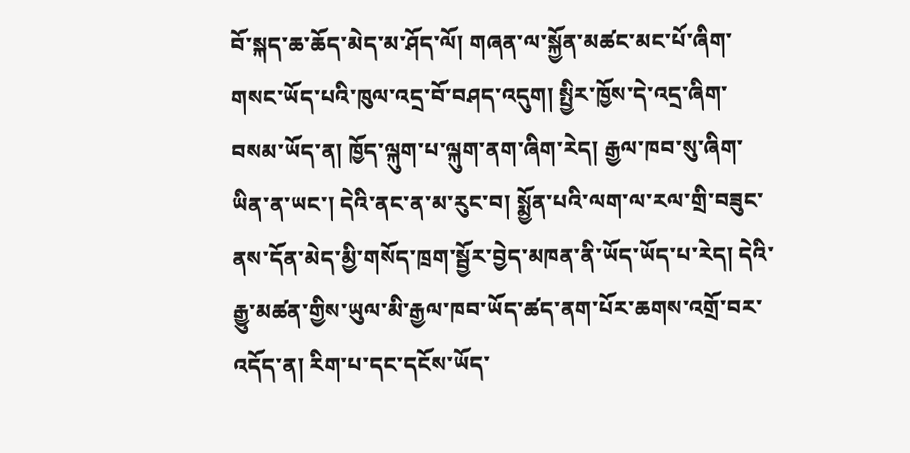བོ་སྐད་ཆ་ཆོད་མེད་མ་ཤོད་ལོ། གཞན་ལ་སྐྱོན་མཚང་མང་པོ་ཞིག་གསང་ཡོད་པའི་ཁུལ་འདྲ་བོ་བཤད་འདུག། སྤྱིར་ཁྱོས་དེ་འདྲ་ཞིག་བསམ་ཡོད་ན། ཁྱོད་ལྐུག་པ་ལྐུག་ནག་ཞིག་རེད། རྒྱལ་ཁབ་སུ་ཞིག་ཡིན་ན་ཡང་། དེའི་ནང་ན་མ་རུང་བ། སྨྱོན་པའི་ལག་ལ་རལ་གྲི་བཟུང་ནས་དོན་མེད་མྱི་གསོད་ཁྲག་སྦྱོར་བྱེད་མཁན་ནི་ཡོད་ཡོད་པ་རེད། དེའི་རྒྱུ་མཚན་གྱིས་ཡུལ་མི་རྒྱལ་ཁབ་ཡོད་ཚད་ནག་པོར་ཆགས་འགྲོ་བར་འདོད་ན། རིག་པ་དང་དངོས་ཡོད་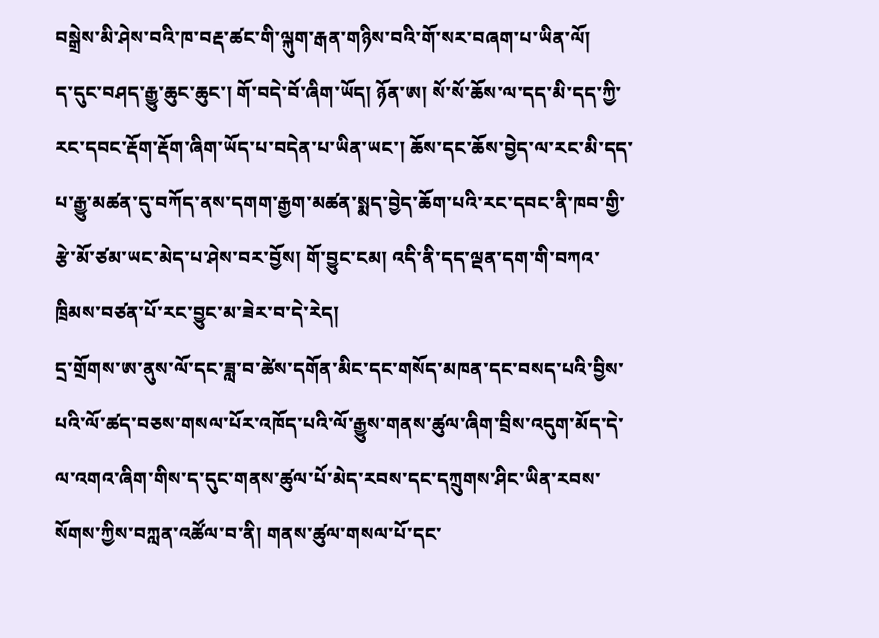བསྒྲེས་མི་ཤེས་བའི་ཁ་བརྡ་ཚང་གི་ལྐུག་རྒན་གཉིས་བའི་གོ་སར་བཞག་པ་ཡིན་ལོ།
ད་དུང་བཤད་རྒྱུ་ཆུང་ཆུང་། གོ་བདེ་བོ་ཞིག་ཡོད། ཉོན་ཨ། སོ་སོ་ཆོས་ལ་དད་མི་དད་ཀྱི་རང་དབང་རྡོག་རྡོག་ཞིག་ཡོད་པ་བདེན་པ་ཡིན་ཡང་། ཆོས་དང་ཆོས་བྱེད་ལ་རང་མི་དད་པ་རྒྱུ་མཚན་དུ་བཀོད་ནས་དགག་རྒྱག་མཚན་སྨད་བྱེད་ཆོག་པའི་རང་དབང་ནི་ཁབ་གྱི་རྩེ་མོ་ཙམ་ཡང་མེད་པ་ཤེས་བར་བྱོས། གོ་བྱུང་ངམ། འདི་ནི་དད་ལྡན་དག་གི་བཀའ་ཁྲིམས་བཙན་པོ་རང་བྱུང་མ་ཟེར་བ་དེ་རེད།
དྲ་གྲོགས་ཨ་ནུས་ལོ་དང་ཟླ་བ་ཚེས་དགོན་མིང་དང་གསོད་མཁན་དང་བསད་པའི་བྱིས་པའི་ལོ་ཚད་བཅས་གསལ་པོར་འཁོད་པའི་ལོ་རྒྱུས་གནས་ཚུལ་ཞིག་བྲིས་འདུག་མོད་དེ་ལ་འགའ་ཞིག་གིས་ད་དུང་གནས་ཚུལ་པོ་མེད་རབས་དང་དཀྲུགས་ཤིང་ཡིན་རབས་སོགས་ཀྱིས་བཀླན་འཚོལ་བ་ནི། གནས་ཚུལ་གསལ་པོ་དང་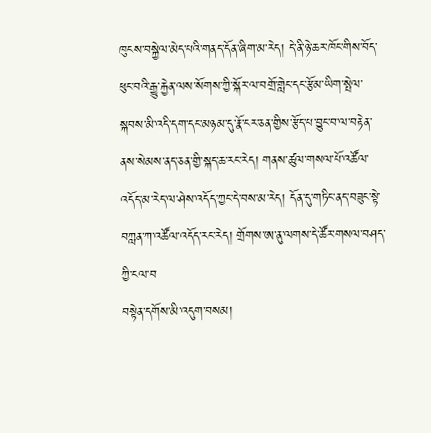ཁུངས་བསྐྱེལ་མེད་པའི་གནད་དོན་ཞིག་མ་རེད། དེ་ནི་ཉེ་ཆར་ཁོང་གིས་བོད་ཕུང་བའི་རྒྱུ་རྐྱེན་ལས་སོགས་ཀྱི་སྐོར་ལ་བགྲོ་གླེང་དང་རྩོམ་ཡིག་སྤེལ་སྐབས་མི་འདི་དག་དང་མཉམ་དུ་རྣོ་ངར་ཅན་གྱིས་རྩོད་པ་བྱུང་བ་ལ་བརྟེན་ནས་སེམས་ནད་ཅན་གྱི་སྐད་ཆ་རང་རེད། གནས་ཚུལ་གསལ་པོ་འཚོལ་འདོད་མ་རེད་ལ་ཤེས་འདོད་ཀྱང་དེ་བས་མ་རེད། དོན་དུ་གཏིང་ནད་བཟུང་སྟེ་བཀླན་ཀ་འཚོལ་འདོད་རང་རེད། གྲོགས་ཨ་ནུ་ལགས་དེ་ཚོར་གསལ་བཤད་ཀྱི་ངལ་བ
བསྟེན་དགོས་མི་འདུག་བསམ།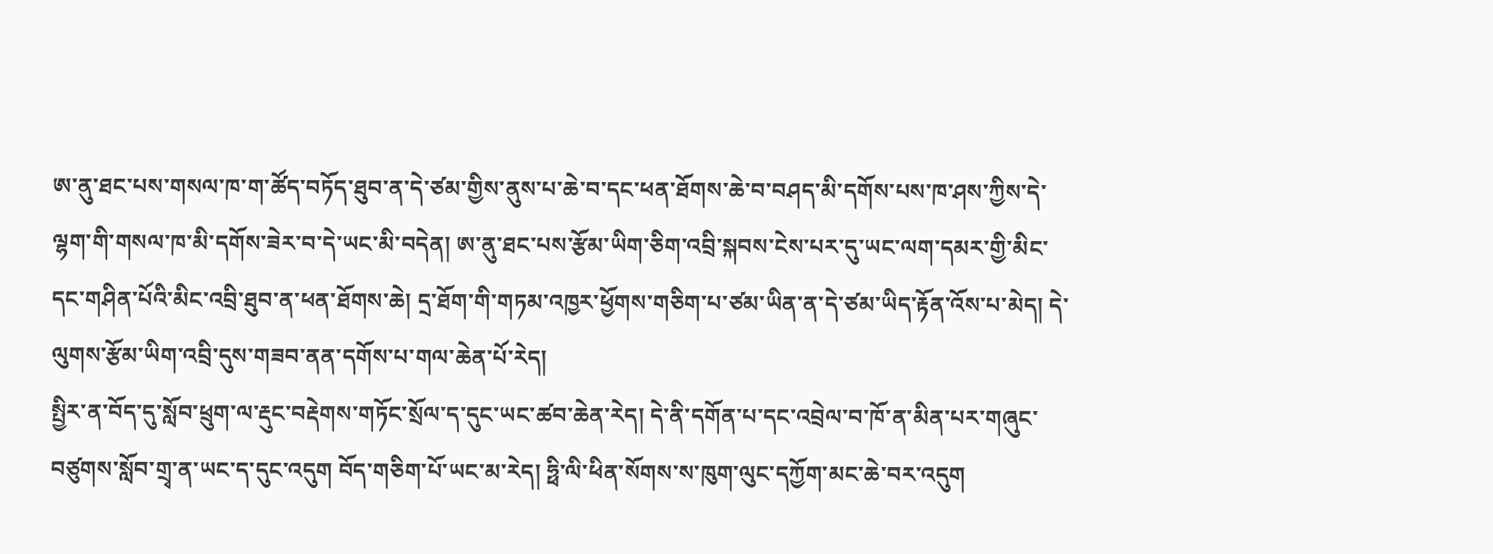ཨ་ནུ་ཐང་པས་གསལ་ཁ་ག་ཚོད་བཏོད་ཐུབ་ན་དེ་ཙམ་གྱིས་ནུས་པ་ཆེ་བ་དང་ཕན་ཐོགས་ཆེ་བ་བཤད་མི་དགོས་པས་ཁ་ཤས་ཀྱིས་དེ་ལྷག་གི་གསལ་ཁ་མི་དགོས་ཟེར་བ་དེ་ཡང་མི་བདེན། ཨ་ནུ་ཐང་པས་རྩོམ་ཡིག་ཅིག་འབྲི་སྐབས་ངེས་པར་དུ་ཡང་ལག་དམར་གྱི་མིང་དང་གཤིན་པོའི་མིང་འབྲི་ཐུབ་ན་ཕན་ཐོགས་ཆེ། དྲ་ཐོག་གི་གཏམ་འཁྱར་ཕྱོགས་གཅིག་པ་ཙམ་ཡིན་ན་དེ་ཙམ་ཡིད་རྟོན་འོས་པ་མེད། དེ་ལུགས་རྩོམ་ཡིག་འབྲི་དུས་གཟབ་ནན་དགོས་པ་གལ་ཆེན་པོ་རེད།
སྤྱིར་ན་བོད་དུ་སློབ་ཕྲུག་ལ་རྡུང་བརྡེགས་གཏོང་སྲོལ་ད་དུང་ཡང་ཚབ་ཆེན་རེད། དེ་ནི་དགོན་པ་དང་འབྲེལ་བ་ཁོ་ན་མིན་པར་གཞུང་བཙུགས་སློབ་གྲྭ་ན་ཡང་ད་དུང་འདུག བོད་གཅིག་པོ་ཡང་མ་རེད། ཧྥི་ལི་ཕིན་སོགས་ས་ཁུག་ལུང་དཀྱོག་མང་ཆེ་བར་འདུག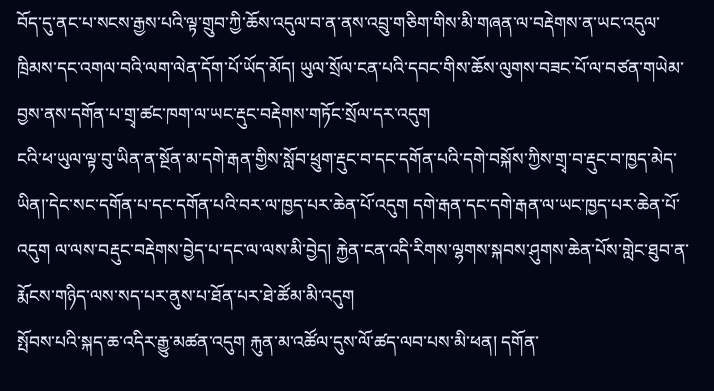བོད་དུ་ནང་པ་སངས་རྒྱས་པའི་ལྟ་གྲུབ་ཀྱི་ཆོས་འདུལ་བ་ན་ནས་འབྲུ་གཅིག་གིས་མི་གཞན་ལ་བརྡེགས་ན་ཡང་འདུལ་ཁྲིམས་དང་འགལ་བའི་ལག་ལེན་དོག་པོ་ཡོད་མོད། ཡུལ་སྲོལ་ངན་པའི་དབང་གིས་ཆོས་ལུགས་བཟང་པོ་ལ་བཙན་གཡེམ་བྱས་ནས་དགོན་པ་གྲྭ་ཚང་ཁག་ལ་ཡང་རྡུང་བརྡེགས་གཏོང་སྲོལ་དར་འདུག
ངའི་ཕ་ཡུལ་ལྟ་བུ་ཡིན་ན་སྔོན་མ་དགེ་རྒན་གྱིས་སློབ་ཕྲུག་རྡུང་བ་དང་དགོན་པའི་དགེ་བསྐོས་ཀྱིས་གྲྭ་བ་རྡུང་བ་ཁྱད་མེད་ཡིན།་དེང་སང་དགོན་པ་དང་དགོན་པའི་བར་ལ་ཁྱད་པར་ཆེན་པོ་འདུག དགེ་རྒན་དང་དགེ་རྒན་ལ་ཡང་ཁྱད་པར་ཆེན་པོ་འདུག ལ་ལས་བརྡུང་བརྡེགས་བྱེད་པ་དང་ལ་ལས་མི་བྱེད། རྐྱེན་ངན་འདི་རིགས་ལྷགས་སྐབས་ཤུགས་ཆེན་པོས་གླེང་ཐུབ་ན་རྨོངས་གཉིད་ལས་སད་པར་ནུས་པ་ཐོན་པར་ཐེ་ཚོམ་མི་འདུག
སྤོབས་པའི་སྐད་ཆ་འདིར་རྒྱུ་མཚན་འདུག རྐུན་མ་འཚོལ་དུས་ལོ་ཚད་ལབ་པས་མི་ཕན། དགོན་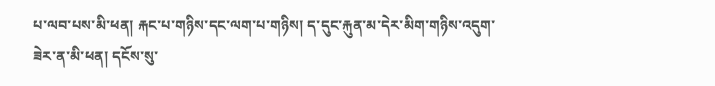པ་ལབ་པས་མི་ཕན། རྐང་པ་གཉིས་དང་ལག་པ་གཉིས། ད་དུང་རྐུན་མ་དེར་མིག་གཉིས་འདུག་ཟེར་ན་མི་ཕན། དངོས་སུ་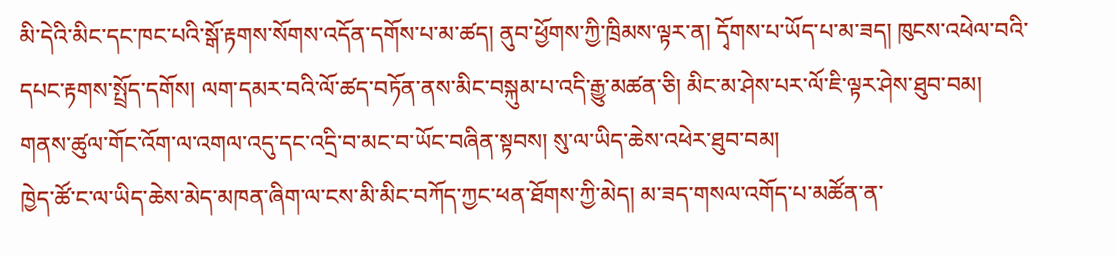མི་དེའི་མིང་དང་ཁང་པའི་སྒོ་རྟགས་སོགས་འདོན་དགོས་པ་མ་ཚད། ནུབ་ཕྱོགས་ཀྱི་ཁྲིམས་ལྟར་ན། དྭོགས་པ་ཡོད་པ་མ་ཟད། ཁུངས་འཕེལ་བའི་དཔང་རྟགས་སྤྲོད་དགོས། ལག་དམར་བའི་ལོ་ཚད་བཏོན་ནས་མིང་བསྐུམ་པ་འདི་རྒྱུ་མཚན་ཅི། མིང་མ་ཤེས་པར་ལོ་ཇི་ལྟར་ཤེས་ཐུབ་བམ། གནས་ཚུལ་གོང་འོག་ལ་འགལ་འདུ་དང་འདྲི་བ་མང་བ་ཡོང་བཞིན་སྟབས། སུ་ལ་ཡིད་ཆེས་འཕེར་ཐུབ་བམ།
ཁྱེད་ཚོ་ང་ལ་ཡིད་ཆེས་མེད་མཁན་ཞིག་ལ་ངས་མི་མིང་བཀོད་ཀྱང་ཕན་ཐོགས་ཀྱི་མེད། མ་ཟད་གསལ་འགོད་པ་མཚོན་ན་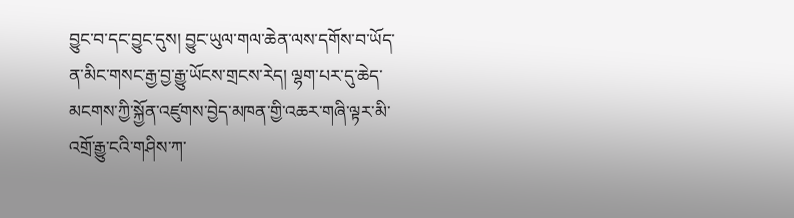བྱུང་བ་དང་བྱུང་དུས། བྱུང་ཡུལ་གལ་ཆེན་ལས་དགོས་བ་ཡོད་ན་མིང་གསང་རྒྱ་བྱ་རྒྱུ་ཡོངས་གྲངས་རེད། ལྷག་པར་དུ་ཆེད་མངགས་ཀྱི་སྐྱོན་འཛུགས་བྱེད་མཁན་གྱི་འཆར་གཞི་ལྟར་མི་འགྲོ་རྒྱུ་ངའི་གཤིས་ཀ་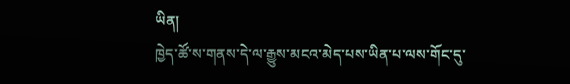ཡིན།
ཁྱེད་ཚོ་ས་གནས་དེ་ལ་རྒྱུས་མངའ་མེད་པས་ཡིན་པ་ལས་གོང་དུ་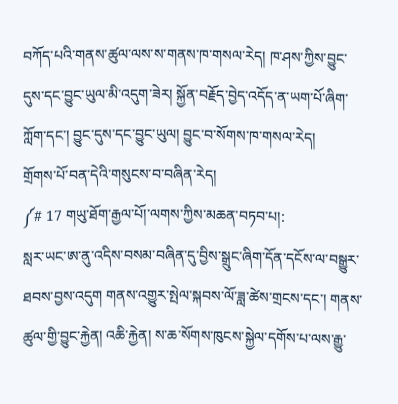བཀོད་པའི་གནས་ཚུལ་ལས་ས་གནས་ཁ་གསལ་རེད། ཁ་ཤས་ཀྱིས་བྱུང་དུས་དང་བྱུང་ཡུལ་མི་འདུག་ཟེར། སྐྱོན་བརྗོད་བྱེད་འདོད་ན་ཡག་པོ་ཞིག་ཀློག་དང་། བྱུང་དུས་དང་བྱུང་ཡུལ། བྱུང་བ་སོགས་ཁ་གསལ་རེད།
གྲོགས་པོ་བན་དེའི་གསུངས་བ་བཞིན་རེད།
༼# 17 གཡུ་ཐོག་རྒྱལ་པོ།་ལགས་ཀྱིས་མཆན་བཏབ་པ།:
སླར་ཡང་ཨ་ནུ་འདིས་བསམ་བཞིན་དུ་བྱིས་སྒྲུང་ཞིག་དོན་དངོས་ལ་བསྒྱུར་ཐབས་བྱས་འདུག གནས་འགྱུར་སྤེལ་སྐབས་ལོ་ཟླ་ཚེས་གྲངས་དང་། གནས་ཚུལ་གྱི་བྱུང་རྐྱེན། འཆི་རྐྱེན། ས་ཆ་སོགས་ཁུངས་སྐྱེལ་དགོས་པ་ལས་རྒྱུ་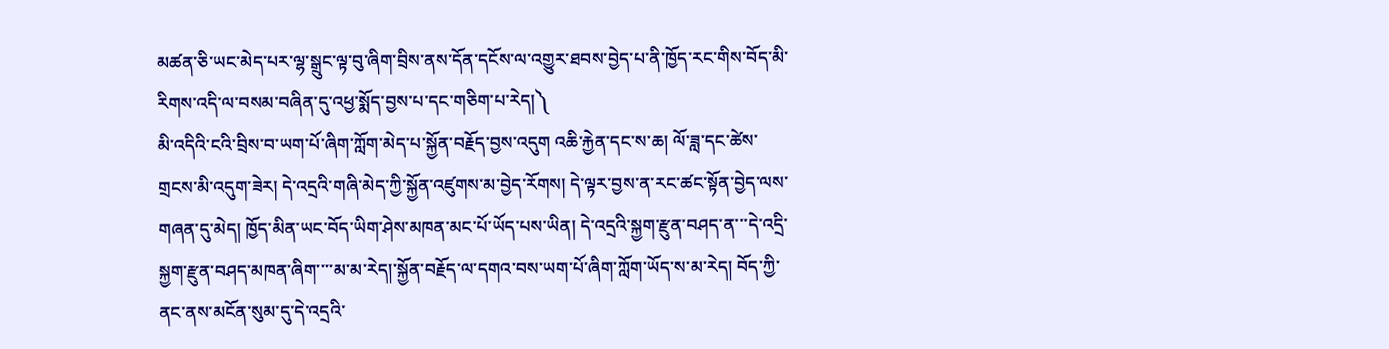མཚན་ཅི་ཡང་མེད་པར་ལྷ་སྒྲུང་ལྟ་བུ་ཞིག་བྲིས་ནས་དོན་དངོས་ལ་འགྱུར་ཐབས་བྱེད་པ་ནི་ཁྱོད་རང་གིས་བོད་མི་རིགས་འདི་ལ་བསམ་བཞིན་དུ་འཕྱ་སྨོད་བྱས་པ་དང་གཅིག་པ་རེད།༽
མི་འདིའི་ངའི་བྲིས་བ་ཡག་པོ་ཞིག་ཀློག་མེད་པ་སྐྱོན་བརྗོད་བྱས་འདུག འཆི་རྐྱེན་དང་ས་ཆ། ལོ་ཟླ་དང་ཚེས་གྲངས་མི་འདུག་ཟེར། དེ་འདྲའི་གཞི་མེད་ཀྱི་སྐྱོན་འཛུགས་མ་བྱེད་རོགས། དེ་ལྟར་བྱས་ན་རང་ཚང་སྟོན་བྱེད་ལས་གཞན་དུ་མེད། ཁྱོད་མིན་ཡང་བོད་ཡིག་ཤེས་མཁན་མང་པོ་ཡོད་པས་ཡིན། དེ་འདྲའི་སྐྱག་རྫུན་བཤད་ན་་་དེ་འདྲི་སྐྱག་རྫུན་བཤད་མཁན་ཞིག་་་་མ་མ་རེད།་སྐྱོན་བརྗོད་ལ་དགའ་བས་ཡག་པོ་ཞིག་ཀློག་ཡོད་ས་མ་རེད། བོད་ཀྱི་ནང་ནས་མངོན་སུམ་དུ་དེ་འདྲའི་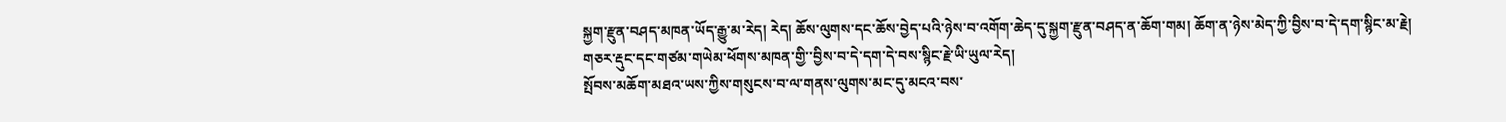སྐྱག་རྫུན་བཤད་མཁན་ཡོད་རྒྱུ་མ་རེད། རེད། ཆོས་ལུགས་དང་ཆོས་བྱེད་པའི་ཉེས་བ་འགོག་ཆེད་དུ་སྐྱག་རྫུན་བཤད་ན་ཆོག་གམ། ཆོག་ན་ཉེས་མེད་ཀྱི་བྱིས་བ་དེ་དག་སྙིང་མ་རྗེ། གཅར་རྡུང་དང་གཙམ་གཡེམ་ཕོགས་མཁན་གྱི་་བྱིས་བ་དེ་དག་དེ་བས་སྙིང་རྗེ་ཡི་ཡུལ་རེད།
སྤོབས་མཆོག་མཐའ་ཡས་ཀྱིས་གསུངས་བ་ལ་གནས་ལུགས་མང་དུ་མངའ་བས་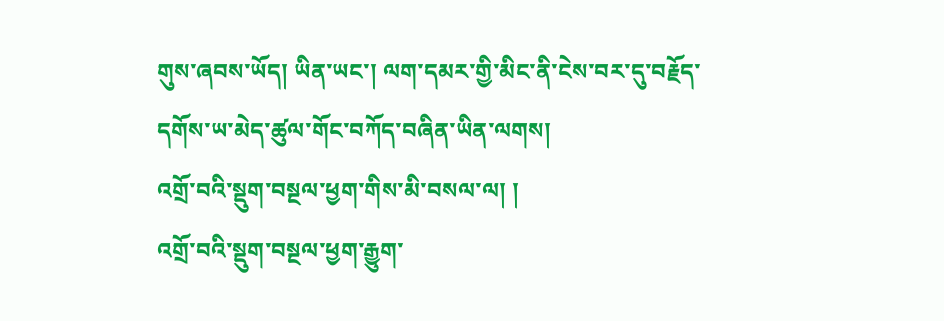གུས་ཞབས་ཡོད། ཡིན་ཡང་། ལག་དམར་གྱི་མིང་ནི་ངེས་བར་དུ་བརྗོད་དགོས་ཡ་མེད་ཚུལ་གོང་བཀོད་བཞིན་ཡིན་ལགས།
འགྲོ་བའི་སྡུག་བསྔལ་ཕྱག་གིས་མི་བསལ་ལ། །
འགྲོ་བའི་སྡུག་བསྔལ་ཕྱག་རྒྱུག་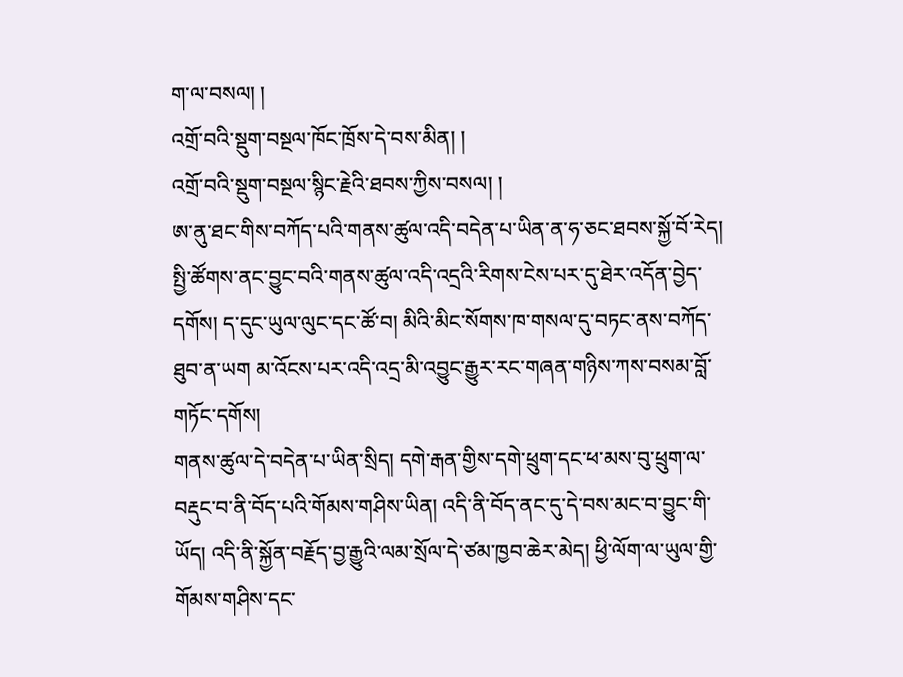ག་ལ་བསལ། །
འགྲོ་བའི་སྡུག་བསྔལ་ཁོང་ཁྲོས་དེ་བས་མིན། །
འགྲོ་བའི་སྡུག་བསྔལ་སྙིང་རྗེའི་ཐབས་ཀྱིས་བསལ། །
ཨ་ནུ་ཐང་གིས་བཀོད་པའི་གནས་ཚུལ་འདི་བདེན་པ་ཡིན་ན་ཧ་ཅང་ཐབས་སྐྱོ་བོ་རེད། སྤྱི་ཚོགས་ནང་བྱུང་བའི་གནས་ཚུལ་འདི་འདྲའི་རིགས་ངེས་པར་དུ་ཐེར་འདོན་བྱེད་དགོས། ད་དུང་ཡུལ་ལུང་དང་ཚོ་བ། མིའི་མིང་སོགས་ཁ་གསལ་དུ་བཏང་ནས་བཀོད་ཐུབ་ན་ཡག མ་འོངས་པར་འདི་འདྲ་མི་འབྱུང་རྒྱུར་རང་གཞན་གཉིས་ཀས་བསམ་བློ་གཏོང་དགོས།
གནས་ཚུལ་དེ་བདེན་པ་ཡིན་སྲིད། དགེ་རྒན་གྱིས་དགེ་ཕྲུག་དང་ཕ་མས་བུ་ཕྲུག་ལ་བརྡུང་བ་ནི་བོད་པའི་གོམས་གཤིས་ཡིན། འདི་ནི་བོད་ནང་དུ་དེ་བས་མང་བ་བྱུང་གི་ཡོད། འདི་ནི་སྐྱོན་བརྗོད་བྱ་རྒྱུའི་ལམ་སྲོལ་དེ་ཙམ་ཁྱབ་ཆེར་མེད། ཕྱི་ལོག་ལ་ཡུལ་གྱི་གོམས་གཤིས་དང་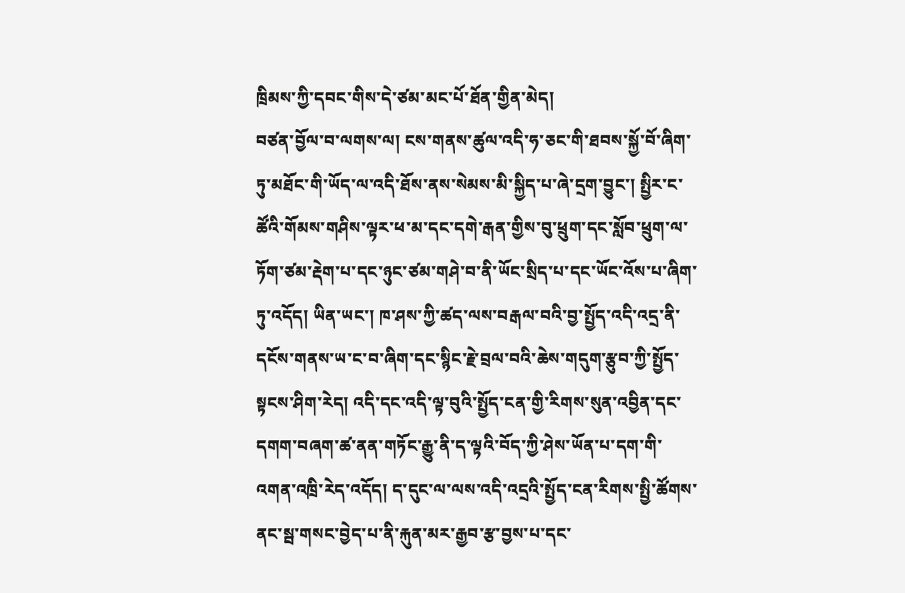ཁྲིམས་ཀྱི་དབང་གིས་དེ་ཙམ་མང་པོ་ཐོན་གྱིན་མེད།
བཙན་བྱོལ་བ་ལགས་ལ། ངས་གནས་ཚུལ་འདི་ཧ་ཅང་གི་ཐབས་སྐྱོ་བོ་ཞིག་ཏུ་མཐོང་གི་ཡོད་ལ་འདི་ཐོས་ནས་སེམས་མི་སྐྱིད་པ་ཞེ་དྲག་བྱུང་། སྤྱིར་ང་ཚོའི་གོམས་གཤིས་ལྟར་ཕ་མ་དང་དགེ་རྒན་གྱིས་བུ་ཕྲུག་དང་སློབ་ཕྲུག་ལ་ཏོག་ཙམ་རྡེག་པ་དང་ཉུང་ཙམ་གཤེ་བ་ནི་ཡོང་སྲིད་པ་དང་ཡོང་འོས་པ་ཞིག་ཏུ་འདོད། ཡིན་ཡང་། ཁ་ཤས་ཀྱི་ཚད་ལས་བརྒལ་བའི་བྱ་སྤྱོད་འདི་འདྲ་ནི་དངོས་གནས་ཡ་ང་བ་ཞིག་དང་སྙིང་རྗེ་བྲལ་བའི་ཆེས་གདུག་རྩུབ་ཀྱི་སྤྱོད་སྟངས་ཤིག་རེད། འདི་དང་འདི་ལྟ་བུའི་སྤྱོད་ངན་གྱི་རིགས་སུན་འབྱིན་དང་དགག་བཞག་ཚ་ནན་གཏོང་རྒྱུ་ནི་ད་ལྟའི་བོད་ཀྱི་ཤེས་ཡོན་པ་དག་གི་འགན་འཁྲི་རེད་འདོད། ད་དུང་ལ་ལས་འདི་འདྲའི་སྤྱོད་ངན་རིགས་སྤྱི་ཚོགས་ནང་སྦ་གསང་བྱེད་པ་ནི་རྐུན་མར་རྒྱབ་རྩ་བྱས་པ་དང་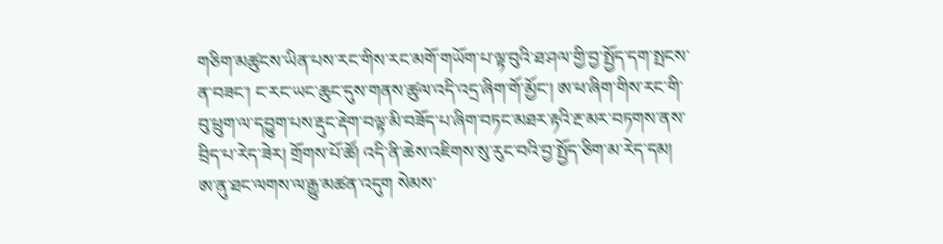གཅིག་མཚུངས་ཡིན་པས་རང་གིས་རང་མགོ་གཡོག་པ་ལྟ་བུའི་ཐ་ཤལ་གྱི་བྱ་སྤྱོད་དག་སྤངས་ན་བཟང་། ང་རང་ཡང་ཆུང་དུས་གནས་ཚུལ་འདི་འདྲ་ཞིག་གོ་མྱོང་། ཨ་ཕ་ཞིག་གིས་རང་གི་བུ་ཕྲུག་ལ་དབྱུག་པས་རྡུང་རྡེག་བལྟ་མི་བཟོད་པ་ཞིག་བཏང་མཐར་རྟའི་རྔ་མར་བཏགས་ནས་བྲིད་པ་རེད་ཟེར། གྲོགས་པོ་ཚོ། འདི་ནི་ཆེས་འཇིགས་སུ་རུང་བའི་བྱ་སྤྱོད་ཅིག་མ་རེད་དམ།
ཨ་ནུ་ཐང་ལགས་ལ་རྒྱུ་མཚན་འདུག སེམས་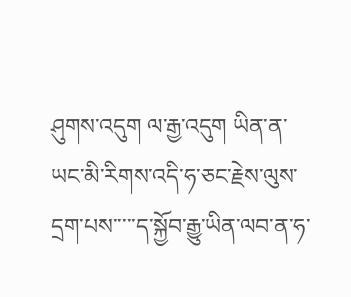ཤུགས་འདུག ལ་རྒྱ་འདུག ཡིན་ན་ཡང་མི་རིགས་འདི་ཧ་ཅང་རྗེས་ལུས་དྲག་པས་་་་་ད་སྐྱོབ་རྒྱུ་ཡིན་ལབ་ན་ཧ་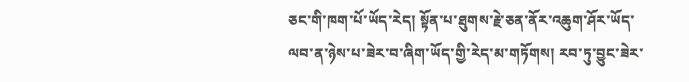ཅང་གི་ཁག་པོ་ཡོད་རེད། སྟོན་པ་ཐུགས་རྗེ་ཅན་ནོར་འཆུག་ཤོར་ཡོད་ལབ་ན་ཉེས་པ་ཟེར་བ་ཞིག་ཡོད་གྱི་རེད་མ་གཏོགས། རབ་ཏུ་བྱུང་ཟེར་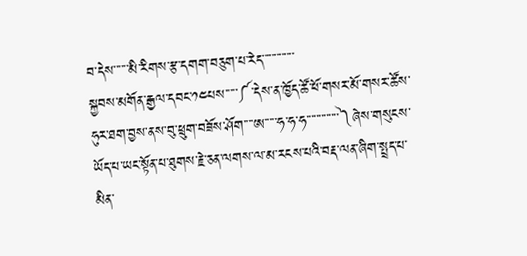བ་དེས་་་་་་མི་རིགས་རྩ་དགག་བཅུག་པ་རེད་་་་་་་་་་་་་
སྐྱབས་མགོན་རྒྱལ་དབང་༡༤པས་་་་་༼་དེས་ན་ཁྱོད་ཚོ་ཕོ་གསར་མོ་གསར་ཚོས་ཧུར་ཐག་བྱས་ནས་བུ་ཕྲུག་བཟོས་ཤོག་་་་ཨ་་་་་ཧ་ཧ་ཧ་་་་་་་་་་་་་༽ཞེས་གསུངས་ཡོད་པ་ཡང་སྟོན་པ་ཐུགས་རྗེ་ཅན་ལགས་ལ་མ་རངས་པའི་བརྡ་ལན་ཞིག་སྤྲད་པ་མིན་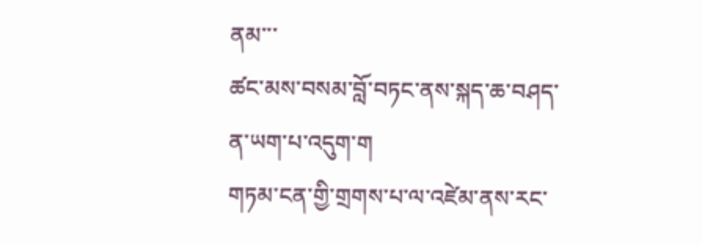ནམ་་་
ཚང་མས་བསམ་བློ་བཏང་ནས་སྐད་ཆ་བཤད་ན་ཡག་པ་འདུག་ག
གཏམ་ངན་གྱི་གྲགས་པ་ལ་འཛེམ་ནས་རང་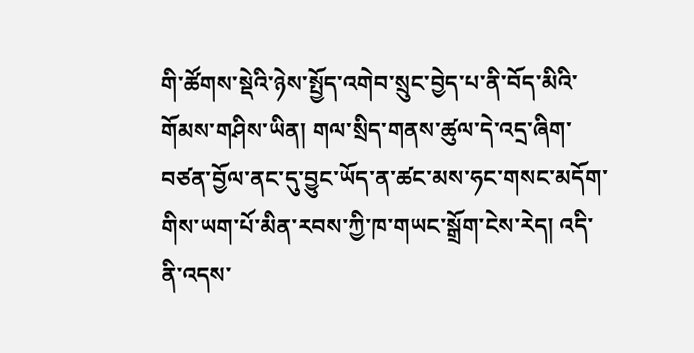གི་ཚོགས་སྡེའི་ཉེས་སྤྱོད་འགེབ་སྲུང་བྱེད་པ་ནི་བོད་མིའི་གོམས་གཤིས་ཡིན། གལ་སྲིད་གནས་ཚུལ་དེ་འདྲ་ཞིག་བཙན་བྱོལ་ནང་དུ་བྱུང་ཡོད་ན་ཚང་མས་ཧང་གསང་མདོག་གིས་ཡག་པོ་མིན་རབས་ཀྱི་ཁ་གཡང་སྒྲོག་ངེས་རེད། འདི་ནི་འདས་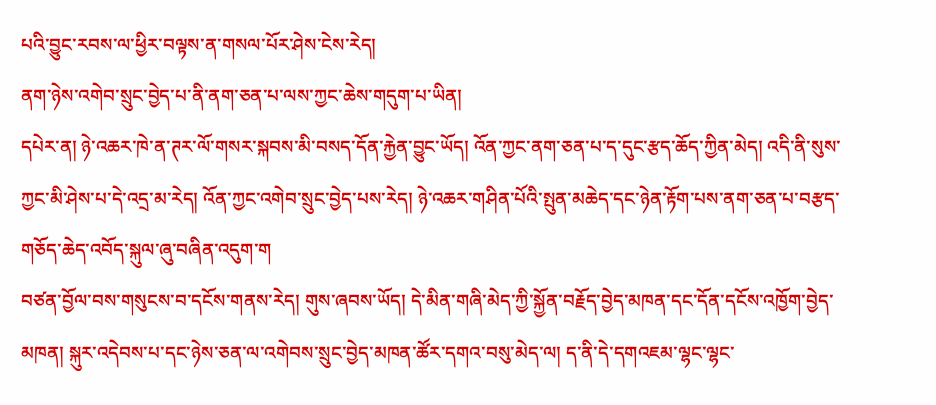པའི་བྱུང་རབས་ལ་ཕྱིར་བལྟས་ན་གསལ་པོར་ཤེས་ངེས་རེད།
ནག་ཉེས་འགེབ་སྲུང་བྱེད་པ་ནི་ནག་ཅན་པ་ལས་ཀྱང་ཆེས་གདུག་པ་ཡིན།
དཔེར་ན། ཉེ་འཆར་ཁེ་ན་ཊར་ལོ་གསར་སྐབས་མི་བསད་དོན་རྐྱེན་བྱུང་ཡོད། འོན་ཀྱང་ནག་ཅན་པ་ད་དུང་རྩད་ཆོད་ཀྱིན་མེད། འདི་ནི་སུས་ཀྱང་མི་ཤེས་པ་དེ་འདྲ་མ་རེད། འོན་ཀྱང་འགེབ་སྲུང་བྱེད་པས་རེད། ཉེ་འཆར་གཤིན་པོའི་སྤུན་མཆེད་དང་ཉེན་རྟོག་པས་ནག་ཅན་པ་བརྩད་གཅོད་ཆེད་འབོད་སྐུལ་ཞུ་བཞིན་འདུག་ག
བཙན་བྱོལ་བས་གསུངས་བ་དངོས་གནས་རེད། གུས་ཞབས་ཡོད། དེ་མིན་གཞི་མེད་ཀྱི་སྐྱོན་བརྗོད་བྱེད་མཁན་དང་དོན་དངོས་འཁྱོག་བྱེད་མཁན། སྐུར་འདེབས་པ་དང་ཉེས་ཅན་ལ་འགེབས་སྲུང་བྱེད་མཁན་ཚོར་དགའ་བསུ་མེད་ལ། ད་ནི་དེ་དགའཇམ་ལྷང་ལྷང་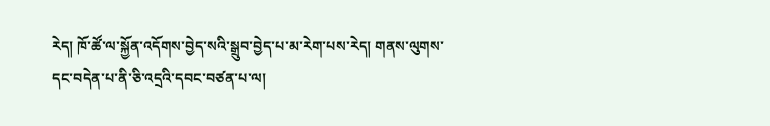རེད། ཁོ་ཚོ་ལ་སྐྱོན་འདོགས་བྱེད་སའི་སྒྲུབ་བྱེད་པ་མ་རེག་པས་རེད། གནས་ལུགས་དང་བདེན་པ་ནི་ཅི་འདྲའི་དབང་བཙན་པ་ལ།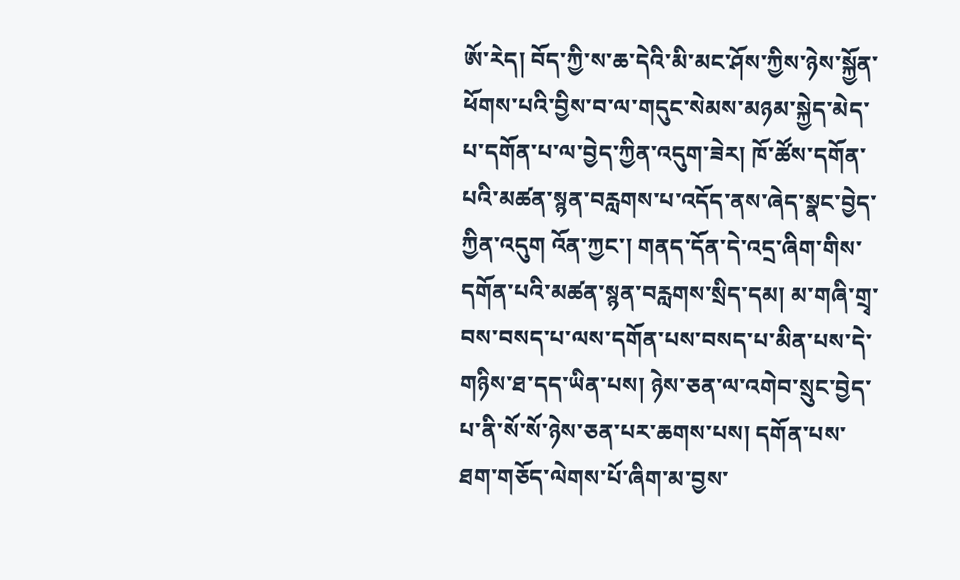ཨོ་རེད། བོད་ཀྱི་ས་ཆ་དེའི་མི་མང་ཤོས་ཀྱིས་ཉེས་སྐྱོན་ཕོགས་པའི་བྱིས་བ་ལ་གདུང་སེམས་མཉམ་སྐྱེད་མེད་པ་དགོན་པ་ལ་བྱེད་ཀྱིན་འདུག་ཟེར། ཁོ་ཚོས་དགོན་པའི་མཚན་སྙན་བརླགས་པ་འདོད་ནས་ཞེད་སྣང་བྱེད་ཀྱིན་འདུག འོན་ཀྱང་། གནད་དོན་དེ་འདྲ་ཞིག་གིས་དགོན་པའི་མཚན་སྙན་བརླགས་སྲིད་དམ། མ་གཞི་གྲྭ་བས་བསད་པ་ལས་དགོན་པས་བསད་པ་མིན་པས་དེ་གཉིས་ཐ་དད་ཡིན་པས། ཉེས་ཅན་ལ་འགེབ་སྲུང་བྱེད་པ་ནི་སོ་སོ་ཉེས་ཅན་པར་ཆགས་པས། དགོན་པས་ཐག་གཅོད་ལེགས་པོ་ཞིག་མ་བྱས་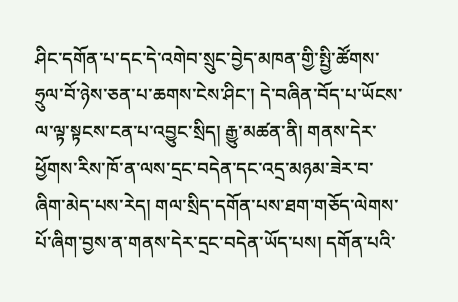ཤིང་དགོན་པ་དང་དེ་འགེབ་སྲུང་བྱེད་མཁན་གྱི་སྤྱི་ཚོགས་ཧྲུལ་བོ་ཉེས་ཅན་པ་ཆགས་ངེས་ཤིང་། དེ་བཞིན་བོད་པ་ཡོངས་ལ་ལྟ་སྟངས་ངན་པ་འབྱུང་སྲིད། རྒྱུ་མཚན་ནི། གནས་དེར་ཕྱོགས་རིས་ཁོ་ན་ལས་དྲང་བདེན་དང་འདྲ་མཉམ་ཟེར་བ་ཞིག་མེད་པས་རེད། གལ་སྲིད་དགོན་པས་ཐག་གཅོད་ལེགས་པོ་ཞིག་བྱས་ན་གནས་དེར་དྲང་བདེན་ཡོད་པས། དགོན་པའི་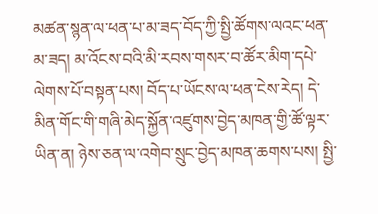མཚན་སྙན་ལ་ཕན་པ་མ་ཟད་བོད་ཀྱི་སྤྱི་ཚོགས་ལའང་ཕན་མ་ཟད། མ་འོངས་བའི་མི་རབས་གསར་བ་ཚོར་མིག་དཔེ་ལེགས་པོ་བསྟན་པས། བོད་པ་ཡོངས་ལ་ཕན་ངེས་རེད། དེ་མིན་གོང་གི་གཞི་མེད་སྐྱོན་འཛུགས་བྱེད་མཁན་གྱི་ཚོ་ལྟར་ཡིན་ན། ཉེས་ཅན་ལ་འགེབ་སྲུང་བྱེད་མཁན་ཆགས་པས། སྤྱི་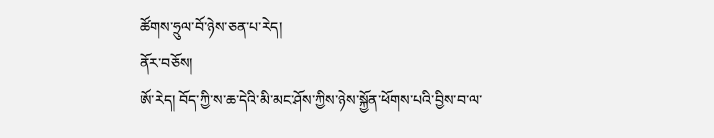ཚོགས་ཧྲུལ་བོ་ཉེས་ཅན་པ་རེད།
ནོར་བཅོས།
ཨོ་རེད། བོད་ཀྱི་ས་ཆ་དེའི་མི་མང་ཤོས་ཀྱིས་ཉེས་སྐྱོན་ཕོགས་པའི་བྱིས་བ་ལ་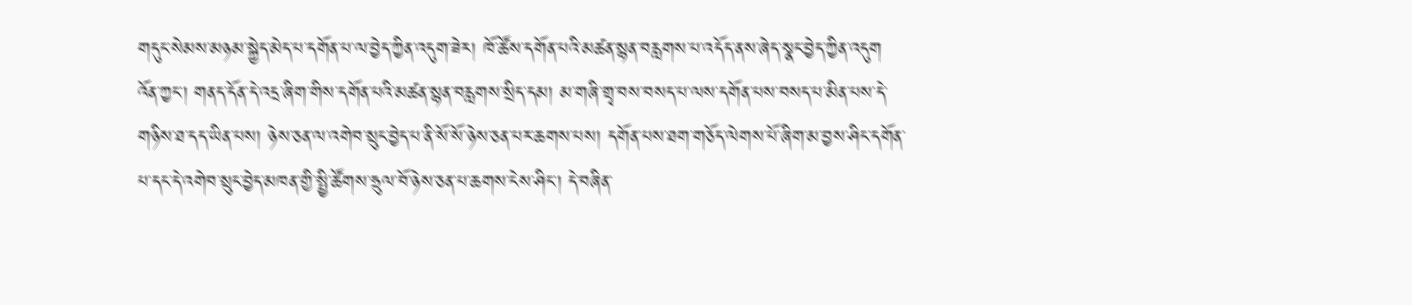གདུང་སེམས་མཉམ་སྐྱེད་མེད་པ་དགོན་པ་ལ་བྱེད་ཀྱིན་འདུག་ཟེར། ཁོ་ཚོས་དགོན་པའི་མཚན་སྙན་བརླགས་པ་འདོད་ནས་ཞེད་སྣང་བྱེད་ཀྱིན་འདུག འོན་ཀྱང་། གནད་དོན་དེ་འདྲ་ཞིག་གིས་དགོན་པའི་མཚན་སྙན་བརླགས་སྲིད་དམ། མ་གཞི་གྲྭ་བས་བསད་པ་ལས་དགོན་པས་བསད་པ་མིན་པས་དེ་གཉིས་ཐ་དད་ཡིན་པས། ཉེས་ཅན་ལ་འགེབ་སྲུང་བྱེད་པ་ནི་སོ་སོ་ཉེས་ཅན་པར་ཆགས་པས། དགོན་པས་ཐག་གཅོད་ལེགས་པོ་ཞིག་མ་བྱས་ཤིང་དགོན་པ་དང་དེ་འགེབ་སྲུང་བྱེད་མཁན་གྱི་སྤྱི་ཚོགས་ཧྲུལ་བོ་ཉེས་ཅན་པ་ཆགས་ངེས་ཤིང་། དེ་བཞིན་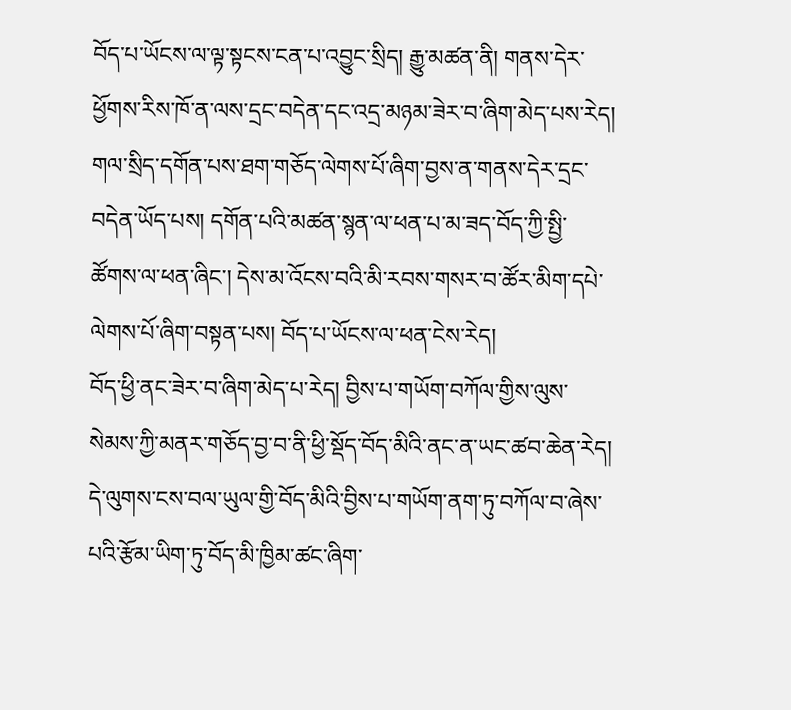བོད་པ་ཡོངས་ལ་ལྟ་སྟངས་ངན་པ་འབྱུང་སྲིད། རྒྱུ་མཚན་ནི། གནས་དེར་ཕྱོགས་རིས་ཁོ་ན་ལས་དྲང་བདེན་དང་འདྲ་མཉམ་ཟེར་བ་ཞིག་མེད་པས་རེད། གལ་སྲིད་དགོན་པས་ཐག་གཅོད་ལེགས་པོ་ཞིག་བྱས་ན་གནས་དེར་དྲང་བདེན་ཡོད་པས། དགོན་པའི་མཚན་སྙན་ལ་ཕན་པ་མ་ཟད་བོད་ཀྱི་སྤྱི་ཚོགས་ལ་ཕན་ཞིང་། དེས་མ་འོངས་བའི་མི་རབས་གསར་བ་ཚོར་མིག་དཔེ་ལེགས་པོ་ཞིག་བསྟན་པས། བོད་པ་ཡོངས་ལ་ཕན་ངེས་རེད།
བོད་ཕྱི་ནང་ཟེར་བ་ཞིག་མེད་པ་རེད། བྱིས་པ་གཡོག་བཀོལ་གྱིས་ལུས་སེམས་ཀྱི་མནར་གཅོད་བྱ་བ་ནི་ཕྱི་སྡོད་བོད་མིའི་ནང་ན་ཡང་ཚབ་ཆེན་རེད། དེ་ལུགས་ངས་བལ་ཡུལ་གྱི་བོད་མིའི་བྱིས་པ་གཡོག་ནག་ཏུ་བཀོལ་བ་ཞེས་པའི་རྩོམ་ཡིག་ཏུ་བོད་མི་ཁྱིམ་ཚང་ཞིག་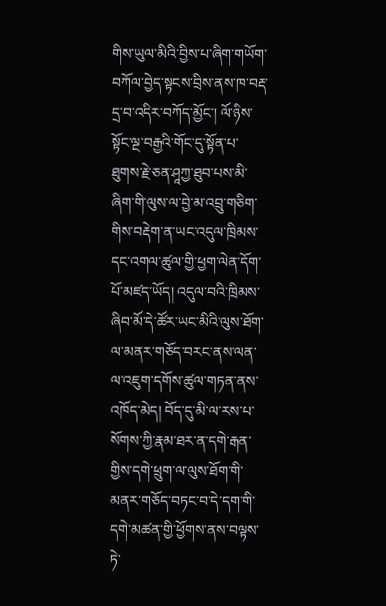གིས་ཡུལ་མིའི་བྱིས་པ་ཞིག་གཡོག་བཀོལ་བྱེད་སྟངས་བྲིས་ནས་ཁ་བརྡ་དྲ་བ་འདིར་བཀོད་མྱོང་། ལོ་ཉིས་སྟོང་ལྔ་བརྒྱའི་གོང་དུ་སྟོན་པ་ཐུགས་རྗེ་ཅན་ཤཱཀྱ་ཐུབ་པས་མི་ཞིག་གི་ལུས་ལ་བྱེ་མ་འབྲུ་གཅིག་གིས་བརྡེག་ན་ཡང་འདུལ་ཁྲིམས་དང་འགལ་ཚུལ་གྱི་ཕྱག་ལེན་དོག་པོ་མཛད་ཡོད། འདུལ་བའི་ཁྲིམས་ཞིབ་མོ་དེ་ཚོར་ཡང་མིའི་ལུས་ཐོག་ལ་མནར་གཅོད་བརང་ནས་ལན་ལ་འཇུག་དགོས་ཚུལ་གཏན་ནས་འཁོད་མེད། བོད་དུ་མི་ལ་རས་པ་སོགས་ཀྱི་རྣམ་ཐར་ན་དགེ་རྒན་གྱིས་དགེ་ཕྲུག་ལ་ལུས་ཐོག་གི་མནར་གཅོད་བཏང་བ་དེ་དག་གི་དགེ་མཚན་གྱི་ཕྱོགས་ནས་བལྟས་ཏེ་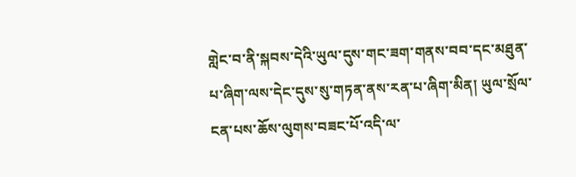གླེང་བ་ནི་སྐབས་དེའི་ཡུལ་དུས་གང་ཟག་གནས་བབ་དང་མཐུན་པ་ཞིག་ལས་དེང་དུས་སུ་གཏན་ནས་རན་པ་ཞིག་མིན། ཡུལ་སྲོལ་ངན་པས་ཆོས་ལུགས་བཟང་པོ་འདི་ལ་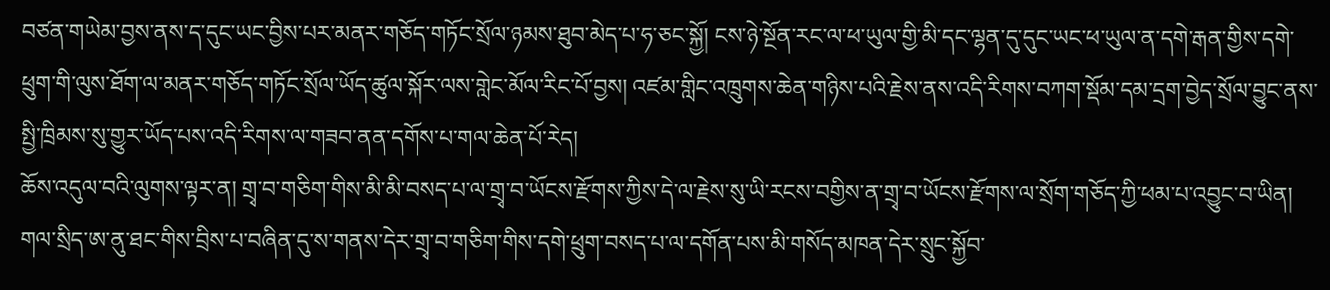བཙན་གཡེམ་བྱས་ནས་ད་དུང་ཡང་བྱིས་པར་མནར་གཅོད་གཏོང་སྲོལ་ཉམས་ཐུབ་མེད་པ་ཧ་ཅང་སྐྱོ། ངས་ཉེ་སྔོན་རང་ལ་ཕ་ཡུལ་གྱི་མི་དང་ལྷན་དུ་དུང་ཡང་ཕ་ཡུལ་ན་དགེ་རྒན་གྱིས་དགེ་ཕྲུག་གི་ལུས་ཐོག་ལ་མནར་གཅོད་གཏོང་སྲོལ་ཡོད་ཚུལ་སྐོར་ལས་གླེང་མོལ་རིང་པོ་བྱས། འཛམ་གླིང་འཁྲུགས་ཆེན་གཉིས་པའི་རྗེས་ནས་འདི་རིགས་བཀག་སྡོམ་དམ་དྲག་བྱེད་སྲོལ་བྱུང་ནས་སྤྱི་ཁྲིམས་སུ་གྱུར་ཡོད་པས་འདི་རིགས་ལ་གཟབ་ནན་དགོས་པ་གལ་ཆེན་པོ་རེད།
ཆོས་འདུལ་བའི་ལུགས་ལྟར་ན། གྲྭ་བ་གཅིག་གིས་མི་མི་བསད་པ་ལ་གྲྭ་བ་ཡོངས་རྫོགས་ཀྱིས་དེ་ལ་རྗེས་སུ་ཡི་རངས་བགྱིས་ན་གྲྭ་བ་ཡོངས་རྫོགས་ལ་སྲོག་གཅོད་ཀྱི་ཕམ་པ་འབྱུང་བ་ཡིན། གལ་སྲིད་ཨ་ནུ་ཐང་གིས་བྲིས་པ་བཞིན་དུ་ས་གནས་དེར་གྲྭ་བ་གཅིག་གིས་དགེ་ཕྲུག་བསད་པ་ལ་དགོན་པས་མི་གསོད་མཁན་དེར་སྲུང་སྐྱོབ་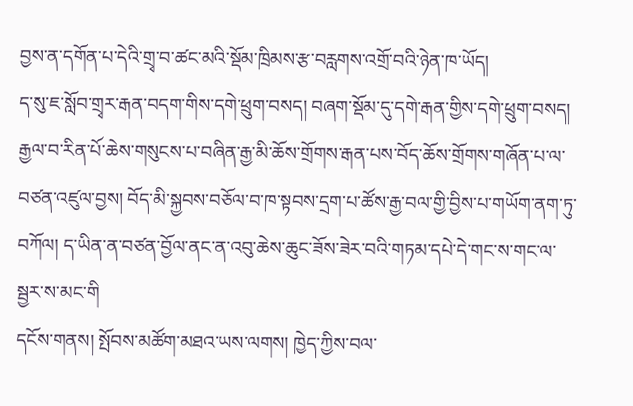བྱས་ན་དགོན་པ་དེའི་གྲྭ་བ་ཚང་མའི་སྡོམ་ཁྲིམས་རྩ་བརླགས་འགྲོ་བའི་ཉེན་ཁ་ཡོད།
ད་སུ་ཇ་སློབ་གྲྭར་རྒན་བདག་གིས་དགེ་ཕྲུག་བསད། བཞག་སྡོམ་དུ་དགེ་རྒན་གྱིས་དགེ་ཕྲུག་བསད། རྒྱལ་བ་རིན་པོ་ཆེས་གསུངས་པ་བཞིན་རྒྱ་མི་ཆོས་གྲོགས་རྒན་པས་བོད་ཆོས་གྲོགས་གཞོན་པ་ལ་བཙན་འཛུལ་བྱས། བོད་མི་སྐྱབས་བཅོལ་བ་ཁ་སྟབས་དྲག་པ་ཚོས་རྒྱ་བལ་གྱི་བྱིས་པ་གཡོག་ནག་ཏུ་བཀོལ། ད་ཡིན་ན་བཙན་བྱོལ་ནང་ན་འབུ་ཆེས་ཆུང་ཟོས་ཟེར་བའི་གཏམ་དཔེ་དེ་གང་ས་གང་ལ་སྦྱར་ས་མང་གི
དངོས་གནས། སྤོབས་མཚོག་མཐའ་ཡས་ལགས། ཁྱེད་ཀྱིས་བལ་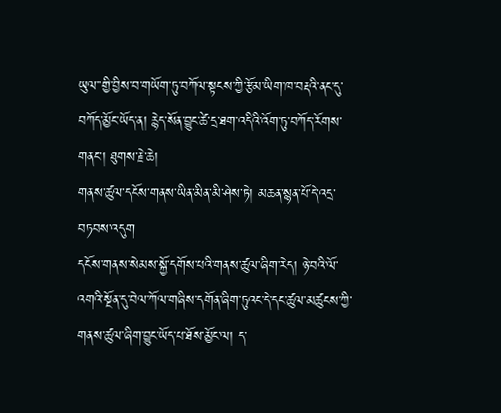ཡུལ་་གྱི་བྱིས་བ་གཡོག་ཏུ་བཀོལ་སྟངས་ཀྱི་རྩོམ་ཡིག་ཁ་བརྡའི་ནང་དུ་བཀོད་མྱོང་ཡོད་ན། རྙེད་སོན་བྱུང་ཚེ་དྲ་ཐག་འདིའི་འོག་ཏུ་བཀོད་རོགས་གནང་། ཐུགས་རྗེ་ཆེ།
གནས་ཚུལ་དངོས་གནས་ཡིན་མིན་མི་ཤེས་ཏེ། མཆན་སྙན་པོ་དེ་འདྲ་བཏབས་འདུག
དངོས་གནས་སེམས་སྐྱོ་དགོས་པའི་གནས་ཚུལ་ཞིག་རེད། ཉེ་བའི་ལོ་འགའི་སྔོན་དུ་བེལ་ཀོལ་གཞིས་དགོན་ཞིག་ཏུའང་དེ་དང་ཚུལ་མཚུངས་ཀྱི་གནས་ཚུལ་ཞིག་བྱུང་ཡོད་པ་ཐོས་མྱོང་ལ། ད་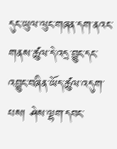དུང་ཡུལ་ལུང་གཞན་དག་ནའང་གནས་ཚུལ་དེ་འདྲ་བྱུང་དང་འབྱུང་བཞིན་ཡོད་ཚུལ་འདུག་པས། ཤེས་ལྷག་དབང་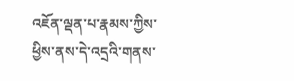འཇོན་ལྡན་པ་རྣམས་ཀྱིས་ཕྱིས་ནས་དེ་འདྲའི་གནས་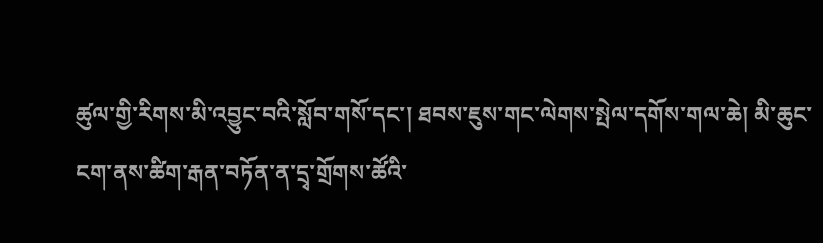ཚུལ་གྱི་རིགས་མི་འབྱུང་བའི་སློབ་གསོ་དང་། ཐབས་ཇུས་གང་ལེགས་སྤེལ་དགོས་གལ་ཆེ། མི་ཆུང་ངག་ནས་ཚིག་རྒན་བཏོན་ན་དྲྭ་གྲོགས་ཚོའི་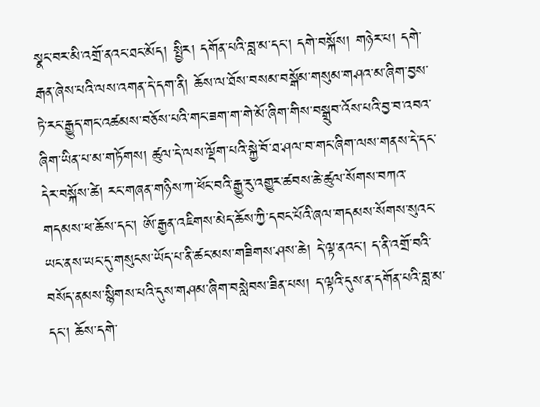སྣང་བར་མི་འགྲོ་ནའང་ཐང་མོད། སྤྱིར། དགོན་པའི་བླ་མ་དང་། དགེ་བསྐོས། གཉེར་པ། དགེ་རྒན་ཞེས་པའི་ལས་འགན་དེ་དག་ནི། ཆོས་ལ་ཐོས་བསམ་བསྒོམ་གསུམ་གཤའ་མ་ཞིག་བྱས་ཏེ་རང་རྒྱུད་གང་འཚམས་བཅོས་པའི་གང་ཟག་ག་གེ་མོ་ཞིག་གིས་བསྒྲུབ་འོས་པའི་བྱ་བ་འབའ་ཞིག་ཡིན་པ་མ་གཏོགས། ཚུལ་དེ་ལས་ལྡོག་པའི་སྐྱེ་བོ་ཐ་ཤལ་བ་གང་ཞིག་ལས་གནས་དེ་དང་དེར་བསྐོས་ཚེ། རང་གཞན་གཉིས་ཀ་ཕོང་བའི་རྒྱུ་རུ་འགྱུར་ཚབས་ཆེ་ཚུལ་སོགས་བཀའ་གདམས་ཕ་ཆོས་དང་། ཨོ་རྒྱན་འཇིགས་མེད་ཆོས་ཀྱི་དབང་པོའི་ཞལ་གདམས་སོགས་སུའང་ཡང་ནས་ཡང་དུ་གསུངས་ཡོད་པ་ནི་ཚང་མས་གཟིགས་ཤས་ཆེ། དེ་ལྟ་ནའང་། ད་ནི་འགྲོ་བའི་བསོད་ནམས་སྙིགས་པའི་དུས་གཤམ་ཞིག་བསླེབས་ཟིན་པས། ད་ལྟའི་དུས་ན་དགོན་པའི་བླ་མ་དང་། ཆོས་དགེ་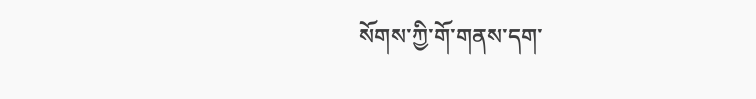སོགས་ཀྱི་གོ་གནས་དག་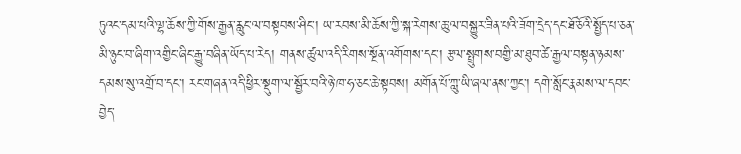ཏུའང་དམ་པའི་ལྷ་ཆོས་ཀྱི་གོས་རྒྱན་རླུང་ལ་བསྟབས་ཤིང་། ཡ་རབས་མི་ཆོས་ཀྱི་སྐ་རེགས་ཆུ་ལ་བསྐྱུར་ཟིན་པའི་ཟོག་དྲེད་དང་ཐོ་ཅོའི་སྤྱོད་པ་ཅན་མི་ཉུང་བ་ཞིག་འགྱིང་ཞིང་རྒྱུ་བཞིན་ཡོད་པ་རེད། གནས་ཚུལ་འདི་རིགས་སྔོན་འགོགས་དང་། རྩལ་སྤྲུགས་བགྱི་མ་ཐུབ་ཚེ་རྒྱལ་བསྟན་ཉམས་དམས་སུ་འགྲོ་བ་དང་། རང་གཞན་འདི་ཕྱིར་སྡུག་ལ་སྦྱོར་བའི་ཉེ་ཁ་ཧ་ཅང་ཆེ་སྟབས། མགོན་པོ་ཀླུ་ཡི་ཞལ་ནས་ཀྱང་། དགེ་སློང་རྣམས་ལ་དབང་བྱེད་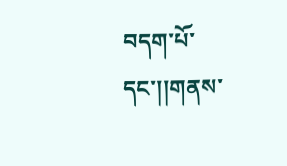བདག་པོ་དང་།།གནས་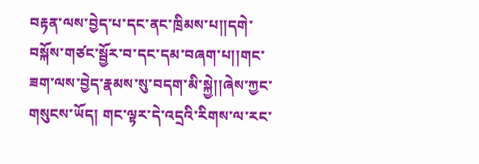བརྟན་ལས་བྱེད་པ་དང་ནང་ཁྲིམས་པ།།དགེ་བསྐོས་གཙང་སྦྱོར་བ་དང་དམ་བཞག་པ།།གང་ཟག་ལས་བྱེད་རྣམས་སུ་བདག་མི་སྐྱེ།།ཞེས་ཀྱང་གསུངས་ཡོད། གང་ལྟར་དེ་འདྲའི་རིགས་ལ་རང་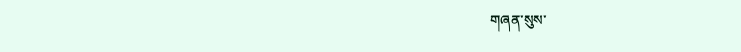གཞན་སུས་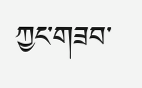ཀྱང་གཟབ་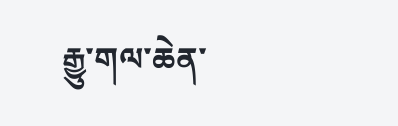རྒྱུ་གལ་ཆེན་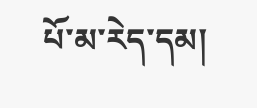པོ་མ་རེད་དམ།